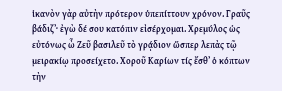ἱκανὸν γὰρ αὐτὴν πρότερον ὑπεπίττουν χρόνον. Γραῦς βάδιζʼ· ἐγὼ δέ σου κατόπιν εἰσέρχομαι. Χρεμύλος ὡς εὐτόνως ὦ Ζεῦ βασιλεῦ τὸ γρᾴδιον ὥσπερ λεπὰς τῷ μειρακίῳ προσείχετο. Χοροῦ Καρίων τίς ἔσθʼ ὁ κόπτων τὴν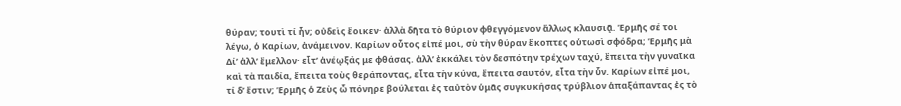θύραν; τουτὶ τί ἦν; οὐδεὶς ἔοικεν· ἀλλὰ δῆτα τὸ θύριον φθεγγόμενον ἄλλως κλαυσιᾷ. Ἑρμῆς σέ τοι λέγω, ὁ Καρίων, ἀνάμεινον. Καρίων οὗτος εἰπέ μοι, σὺ τὴν θύραν ἔκοπτες οὑτωσὶ σφόδρα; Ἑρμῆς μὰ Δίʼ ἀλλʼ ἔμελλον· εἶτʼ ἀνέῳξάς με φθάσας. ἀλλʼ ἐκκάλει τὸν δεσπότην τρέχων ταχύ, ἒπειτα τὴν γυναῖκα καὶ τὰ παιδία, ἔπειτα τοὺς θεράποντας, εἶτα τὴν κύνα, ἔπειτα σαυτόν, εἶτα τὴν ὗν. Καρίων εἰπέ μοι, τί δʼ ἔστιν; Ἑρμῆς ὁ Ζεὺς ὦ πόνηρε βούλεται ἐς ταὐτὸν ὑμᾶς συγκυκήσας τρύβλιον ἁπαξάπαντας ἐς τὸ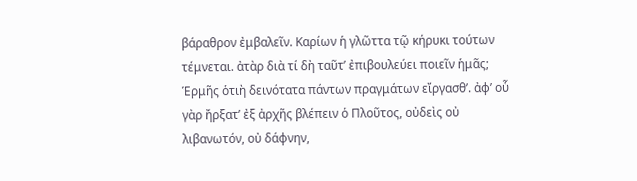βάραθρον ἐμβαλεῖν. Καρίων ἡ γλῶττα τῷ κήρυκι τούτων τέμνεται. ἀτὰρ διὰ τί δὴ ταῦτʼ ἐπιβουλεύει ποιεῖν ἡμᾶς; Ἑρμῆς ὁτιὴ δεινότατα πάντων πραγμάτων εἴργασθʼ. ἀφʼ οὗ γὰρ ἤρξατʼ ἐξ ἀρχῆς βλέπειν ὁ Πλοῦτος, οὐδεὶς οὐ λιβανωτόν, οὐ δάφνην,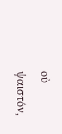οὐ ψαιστόν,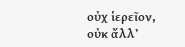οὐχ ἱερεῖον, οὐκ ἄλλʼ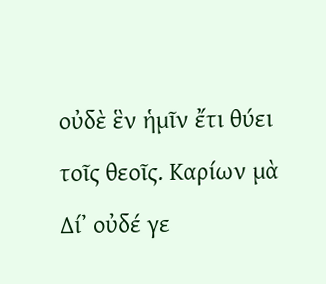οὐδὲ ἓν ἡμῖν ἔτι θύει τοῖς θεοῖς. Καρίων μὰ Δίʼ οὐδέ γε